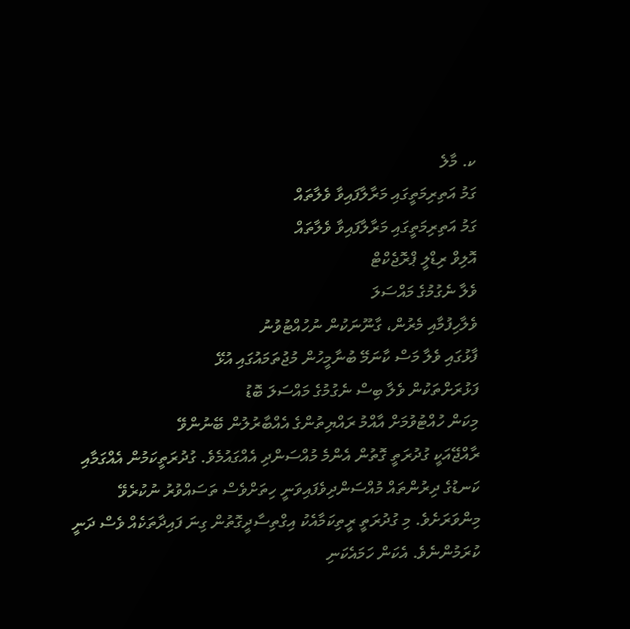ކ. މާލެ
ގަމު އަތިރިމަތީގައި މަރާލާފައިވާ ވެލާތައް
ގަމު އަތިރިމަތީގައި މަރާލާފައިވާ ވެލާތައް
އޮލިވް ރިޑްލީ ޕްރޮޖެކްޓް
ވެލާ ނެގުމުގެ މައްސަލަ
ވެލާހިފުމާއި މެރުން، ގާނޫނަކުން ނުހުއްޓުވުނު
ފާޅުގައި ވެލާ މަސް ކާނަމޭ ބުނާމީހުން މުޖުތަމައުގައި އުޅޭ
ފަޅުރަށްތަކުން ވެލާ ބިސް ނެގުމުގެ މައްސަލަ ބޮޑު
މިކަން ހުއްޓުވުމަށް އާއްމު ރައްޔިތުންގެ އެއްބާރުލުން ބޭނުންވޭ
ރާއްޖޭއަކީ ގުދުރަތީ ގޮތުން އެންމެ މުއްސަންދި އެއްގައުމެވެ. ގުދުރަތީކަމުން އެއްގަމާއި ކަނޑުގެ ދިރުންތައް މުއްސަންދިވެފައިވަނީ ހިތަށްވެސް ތަސައްވުރު ނުކުރެވޭ މިންވަރަށެވެ. މި ގުދުރަތީ ރީތިކަމާއެކު އިގްތިސާދީގޮތުން ގިނަ ފައިދާތަކެއް ވެސް ދަނީ ކުރަމުންނެވެ. އެކަން ހަމައެކަނި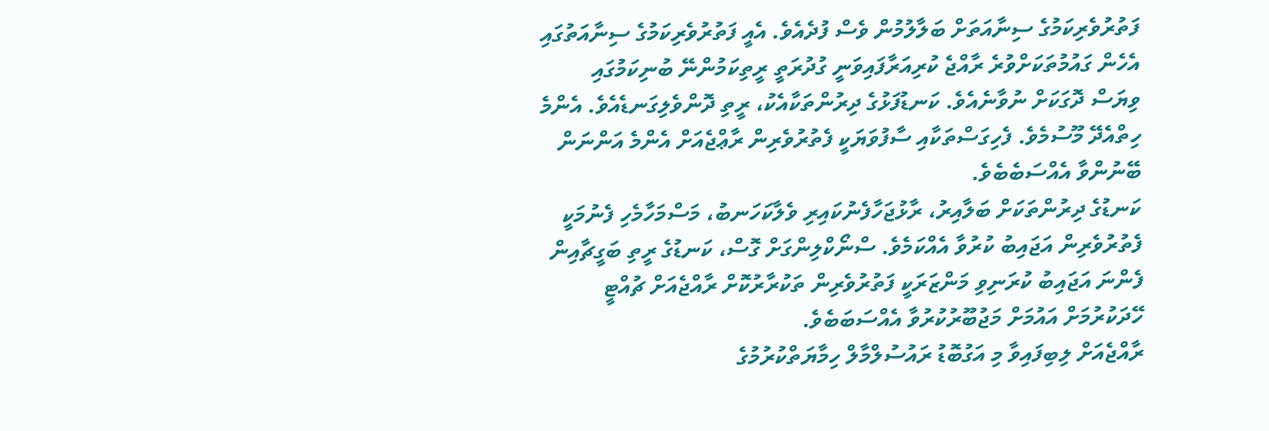ފަތުރުވެރިކަމުގެ ސިނާއަތަށް ބަލާލުމުން ވެސް ފުދެއެވެ. އެއީ ފަތުރުވެރިކަމުގެ ސިނާއަތުގައި އެހެން ގައުމުތަކަށްވުރެ ރާއްޖެ ކުރިއަރާފައިވަނީ ގުދުރަތީ ރީތިކަމުންނޭ ބުނިކަމުގައި ވިޔަސް ދޮގަކަށް ނުވާނެއެވެ. ކަނޑުފަޅުގެ ދިރުންތަކާއެކު، ރީތި ދޮންވެލިގަނޑެއެވެ. އެންމެ ހިތްއެދޭ މޫސުމެވެ. ފެހިގަސްތަކާއި ސާފުވަޔަކީ ފެތުރުވެރިން ރާޢްޖެއަށް އެންމެ އަންނަން ބޭނުންވާ އެއްސަބެބެވެ.
ކަނޑުގެ ދިރުންތަކަށް ބަލާއިރު، ރާޅުޖަހާފެނުކައިރި ވެލާކަހަނބު، މަސްމަހާމެހި ފެނުމަކީ ފެތުރުވެރިން އަޖައިބު ކުރުވާ އެއްކަމެވެ. ސްނޯކްލިންގަށް ގޮސް، ކަނޑުގެ ރީތި ބަގީޗާއިން ފެންނަ އަޖައިބު ކުރަނިވި މަންޒަރަކީ ފަތުރުވެރިން ތަކުރާރުކޮށް ރާއްޖެއަށް ޗުއްޓީ ހޭދަކުރުމަށް އައުމަށް މަޖުބޫރުކުރުވާ އެއްސަބަބެވެ.
ރާއްޖެއަށް ލިބިފައިވާ މި އަގުބޮޑު ރައުސުލްމާލް ހިމާޔަތްކުރުމުގެ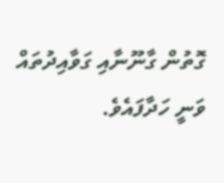ގޮތުން ގާނޫނާއި ގަވާއިދުތައް ވަނީ ހަދާފައެވެ.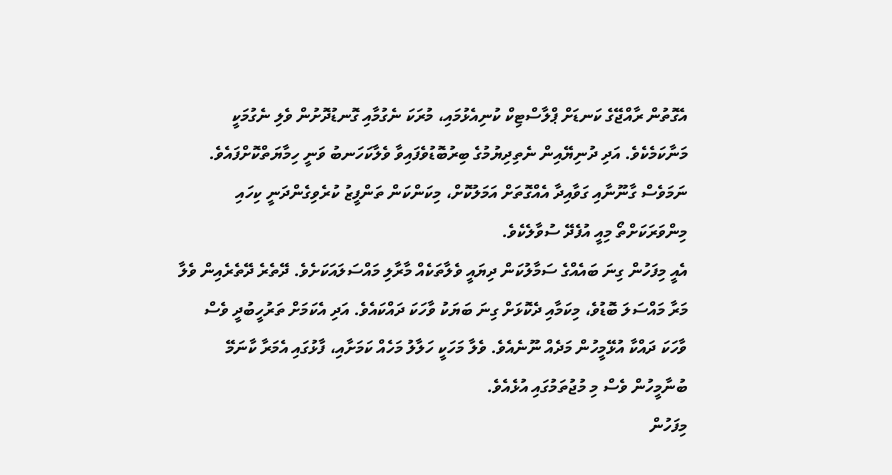އެގޮތުން ރާއްޖޭގެ ކަނޑަށް ޕްލާސްޓިކް ކުނިއެޅުމައި، މުރަކަ ނެގުމާއި ގޮނޑުދޮށުން ވެލި ނެގުމަކީ މަނާކަމެކެވެ. އަދި ދުނިޔޭއިން ނެތިދިޔުމުގެ ބިރުބޮޑުވެފައިވާ ވެލާކަހަނބު ވަނީ ހިމާޔަތްކޮށްފައެވެ. ނަމަވެސް ގާނޫނާއި ގަވާއިދާ އެއްގޮތަށް އަމަލުކޮށް، މިކަންކަން ތަންފީޒު ކުރެވިގެންދަނީ ކިހައި މިންވަރަކަށްތޯ މިއީ އުފެދޭ ސުވާލެކެވެ.
އެއީ މިފަހުން ގިނަ ބައެއްގެ ސަމާލުކަން ދިޔައީ ވެލާތަކެއް މާރާލި މައްސަލައަކަށެވެ. ދޭތެރެ ދޭތެރެއިން ވެލާ މަރާ މައްސަލަ ބޮޑުވެ، މިކަމާއި ދެކޮޅަށް ގިނަ ބަޔަކު ވާހަކަ ދައްކައެވެ. އަދި އެކަމަށް ތަރުހީބުދީ ވެސް ވާހަކަ ދައްކާ އުޅޭމީހުން މަދެއް ނޫނެއެވެ. ވެލާ މަހަކީ ހަލާލު މަހެއް ކަމަށާއި، ފާޅުގައި އެމަރާ ކާނަމޭ ބުނާމީހުން ވެސް މި މުޖުތަމުގައި އުޅެއެވެ.
މިފަހުން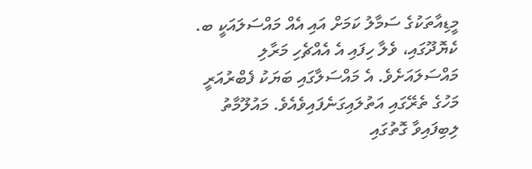މީޑިއާތަކުގެ ސަމާލު ކަމަށް އައި އެއް މައްސަލައަކީ ބ. ކެޔޮދޫގައި، ވެލާ ހިފައި އެ އެއްޗެހި މަރާލި މައްސަލައަށެވެ. އެ މައްސަލާގައި ބަޔަކު ފެބްރުއަރީ މަހުގެ ތެރޭގައި އަތުލައިގަނެފައިވެއެވެ. މައުލޫމާތު ލިބިފައިވާ ގޮތުގައި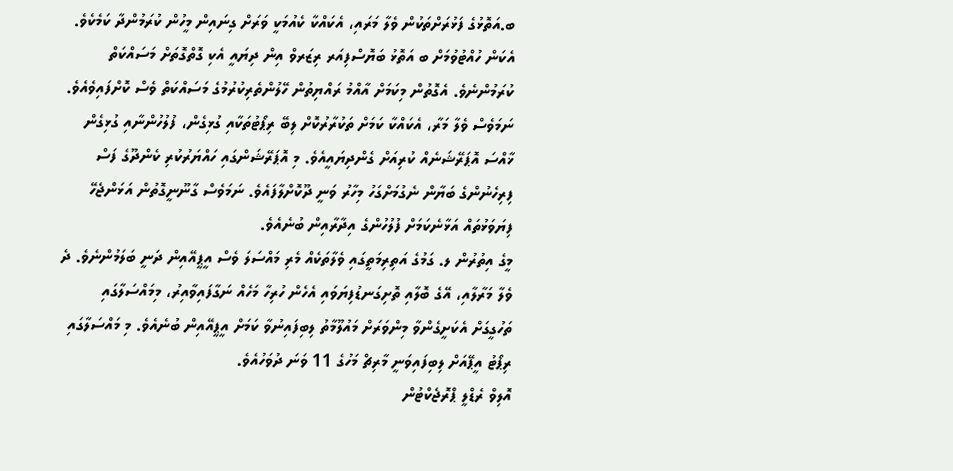ބ.އަތޮޅުގެ ފަޅުރަށްތަކުން ވެލާ މަރައި، އެކައްކާ ކެއުމަކީ ވަރަށް ގިނައިން މީހުން ކުރަމުންދާ ކަމެކެވެ. އެކަން ހުއްޓުވުމަށް ބ އަތޮޅު ބަޔޮސްފިއަރ ރިޒަރވް އިން ދިޔައީ އެކި ގޮތްގޮތަށް މަސައްކަތް ކުރަމުންނެވެ. އެގޮތުން މިކަމަށް އާއްމު ރައްޔިތުން ހޭލުންތެރިކުރުމުގެ މަސައްކަތް ވެސް ކޮށްފައިވެއެވެ. ނަމަވެސް ވެލާ މަރާ، އެކައްކާ ކަމަށް ތަކުރާރުކޮށް ލިބޭ ރިޕޯޓުތަކާއި ގުޅިގެން، ފުލުހުންނާއި ގުޅިގެން ޚާއްސަ އޮޕަރޭޝަނެއް ކުރިއަށް ގެންދިޔައީއެވެ. މި އޮޕަރޭޝަންގައި ހައްޔަރުކުރި ކެންދޫގެ ފަސް ފިރިހެނުންގެ ބަޔާން ނެގުމަށްގަހު މިހާރު ވަނީ ދޫކޮށްލާފައެވެ. ނަމަވެސް ގާނޫނީގޮތުން އަޅަންޖެހޭ ފިޔަވަޅުތައް އަޅާނެކަމަށް ފުލުހުންގެ އިދާރާއިން ބުނެއެވެ.
މީގެ އިތުރުން ލ. ގަމުގެ އަތިރިމަތީގައި ވެލާތަކެއް މެރި މައްސަލަ ވެސް އީޕީއޭއިން ދަނީ ބަލަމުންނެވެ. ދެ ވެލާ މަރާލާއި، އޭގެ ބޮލާއި ތޮށިގަނޑުފިޔަވައި އެހެން ހުރިހާ މަހެއް ނަގާފައިވާއިރު، މިމައްސަލާގައި ތަހުގީގަށް އެކަށީގެންވާ މިންވަރަށް މައުލޫމާތު ލިބިފައިނުވާ ކަމަށް އީޕީއޭއިން ބުނެއެވެ. މި މައްސަލާގައި ރިޕޯޓު އީޕޭއަށް ލިބިފައިވަނީ މާރިޗް މަހުގެ 11 ވަނަ ދުވަހުއެވެ.
އޮލިވް ރެޑްލީ ޕްރޮޖެކްޓުން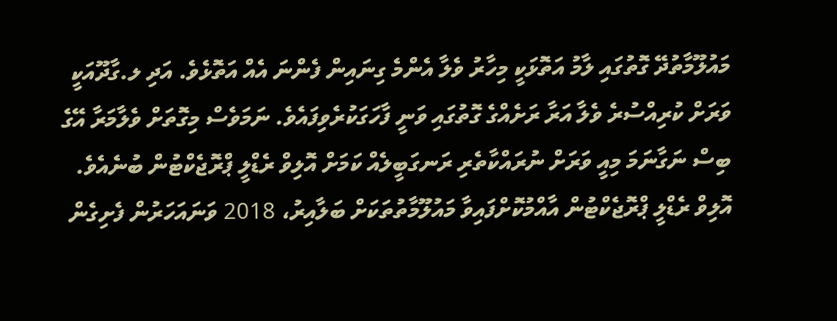މައުލޫމާތުދޭ ގޮތުގައި ލާމު އަތޮޅަކީ މިހާރު ވެލާ އެންމެ ގިނައިން ފެންނަ އެއް އަތޮޅެވެ. އަދި ލ.ގާދޫއަކީ ވަރަށް ކުރިއްސުރެ ވެލާ އަރާ ރަށެއްގެ ގޮތުގައި ވަނީ ފާހަގަކުރެވިފައެވެ. ނަމަވެސް މިގޮތަށް ވެލާމަރާ އޭގެ ބިސް ނަގާނަމަ މިއީ ވަރަށް ނުރައްކާތެރި ރަނގަބީލެއް ކަމަށް އޮލިވް ރެޑްލީ ޕްރޮޖެކްޓުން ބުނެއެވެ.
އޮލިވް ރެޑްލީ ޕްރޮޖެކްޓުން އާއްމުކޮށްފައިވާ މައުލޫމާތުތަކަށް ބަލާއިރު، 2018 ވަނައަހަރުން ފެށިގެން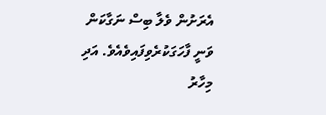އެރަށުން ވެލާ ބިސް ނަގާކަން ވަނީ ފާހަގަކުރެވިފައިވެއެވެ. އަދި މިހާރު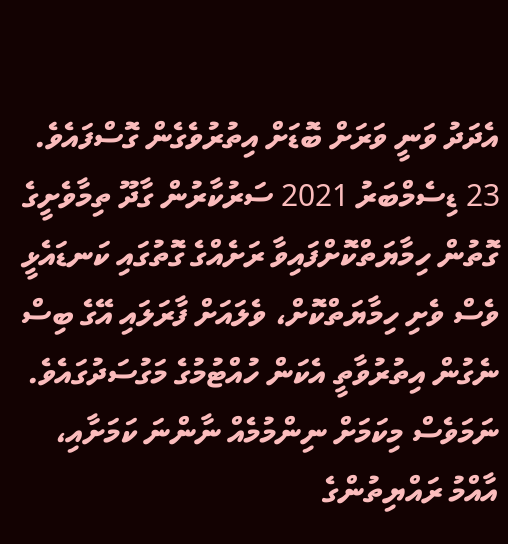އެދަދު ވަނީ ވަރަށް ބޮޑަށް އިތުރުވެގެން ގޮސްފައެވެ. 23 ޑިސެމްބަރު 2021 ސަރުކާރުން ގާދޫ ތިމާވެށީގެ ގޮތުން ހިމާޔަތްކޮށްފައިވާ ރަށެއްގެ ގޮތުގައި ކަނޑައެޅީ ވެސް ވެށި ހިމާޔަތްކޮށް، ވެލައަށް ފާރަލައި އޭގެ ބިސް ނެގުން އިތުރުވާތީ އެކަން ހުއްޓުމުގެ މަގުސަދުގައެވެ. ނަމަވެސް މިކަމަށް ނިންމުމެއް ނާންނަ ކަމަށާއި، އާއްމު ރައްޔިތުންގެ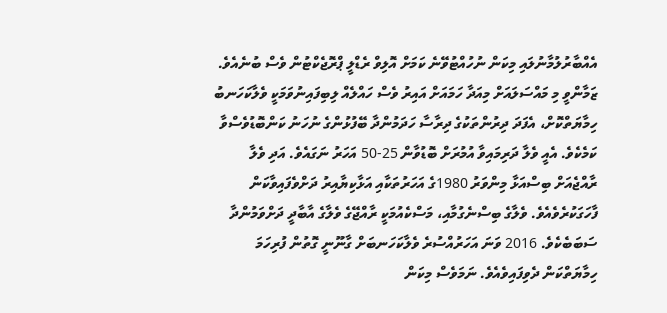އެއްބާރުލުމާނުލައި މިކަން ނުހުއްޓުވޭނެ ކަމަށް އޮލިވް ރެޑްލީ ޕްރޮޖެކްޓުން ވެސް ބުނެއެވެ.
ޒަމާންވީ މި މައްސަލައަށް މިއަދާ ހަމައަށް އައިރު ވެސް ހައްލެއް ލިބިފައިނުވަމަކީ ވެލާކަހަނބު ހިމާޔަތްކޮށް، އެފަދަ ދިރުންތަކުގެ ދިރާސާ ހަދަމުންދާ ބޭފުޅުންގެ ނުހަނު ކަންބޮޑުވެސްވާ ކަމެކެވެ. އެއީ ވެލާ ދަރިމައިވާ އުމުރަށް ބޮޑުވާން 25-50 އަހަރު ނަގައެވެ. އަދި ވެލާ ރާއްޖެއަށް ބިސްއަޅާ މިންވަރު 1980ގެ އަހަރުތަކާއި އަޅާކިޔާއިރު ދަށްވެފައިވާކަން ފާހަގަކުރެވެއެވެ. ވެލާގެ ބިސްނެގުމާއި، މަސްކެއުމަކީ ރާއްޖޭގެ ވެލާގެ އާބާދީ ދަށްވަމުންދާ ސަބަބެކެވެ. 2016 ވަނަ އަހަރުއްސުރެ ވެލާކަހަނބަށް ގާނޫނީ ގޮތުން ފުރިހަމަ ހިމާޔަތްކަން ދެވިފައިވެއެވެ. ނަމަވެސް މިކަން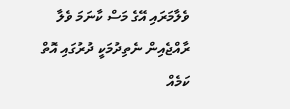ވެލާމަރައި އޭގެ މަސް ކާނަމަ ވެލާ ރާއްޖެއިން ނެތިދުމަކީ ދުރުގައި އޮތް ކަމެއް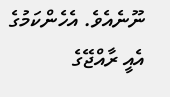ނޫނެއެވެ. އެހެންކަމުގެ އެއީ ރާއްޖޭގެ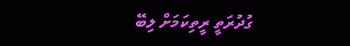ގުދުރަތީ ރީތިކަމަށް ލިބޭ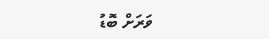ވަރަށް ބޮޑު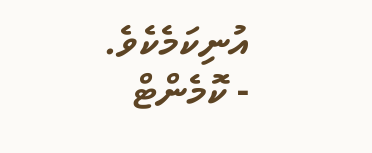އުނިކަމެކެވެ.
- ކޮމެންޓް